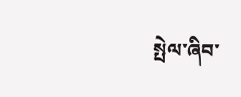སྤེལ་ཞིབ་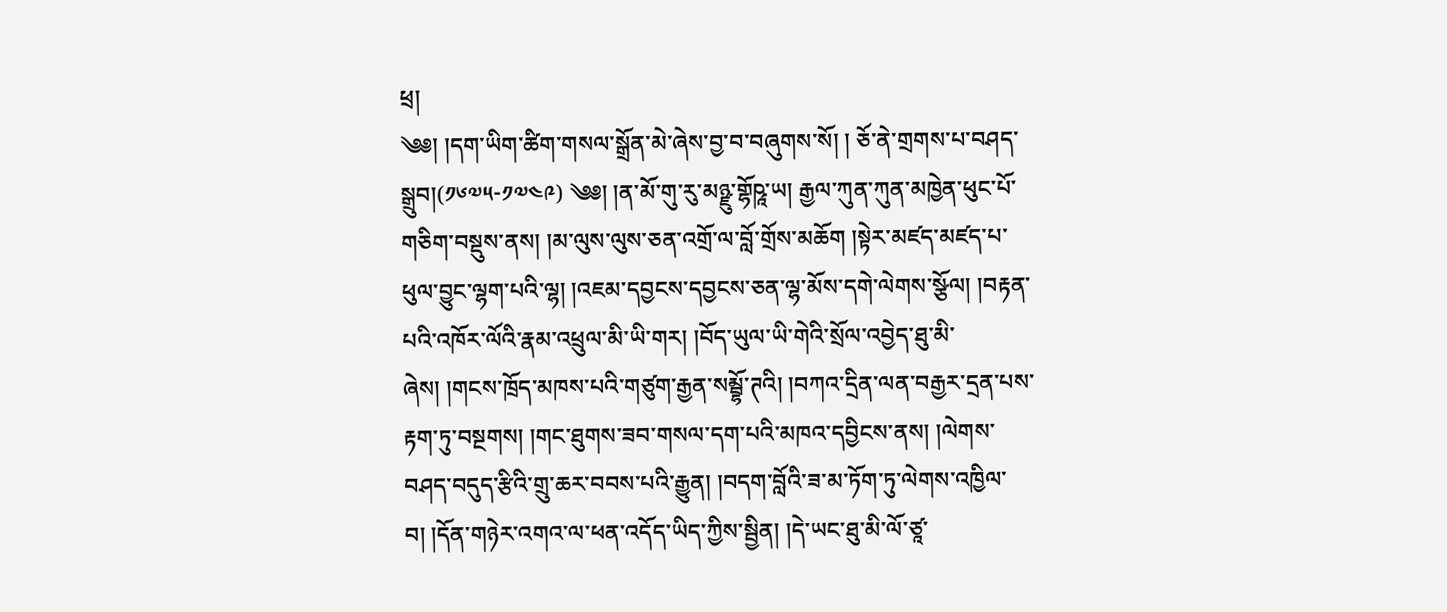ཕྲ།
༄༅། །དག་ཡིག་ཚིག་གསལ་སྒྲོན་མེ་ཞེས་བྱ་བ་བཞུགས་སོ། ། ཅོ་ནེ་གྲགས་པ་བཤད་སྒྲུབ།(༡༦༧༥-༡༧༤༩) ༄༅། །ན་མོ་གུ་རུ་མཉྫུ་གྷོཥཱ་ཡ། རྒྱལ་ཀུན་ཀུན་མཁྱེན་ཕུང་པོ་གཅིག་བསྡུས་ནས། །མ་ལུས་ལུས་ཅན་འགྲོ་ལ་བློ་གྲོས་མཆོག །སྟེར་མཛད་མཛད་པ་ཕུལ་བྱུང་ལྷག་པའི་ལྷ། །འཇམ་དབྱངས་དབྱངས་ཅན་ལྷ་མོས་དགེ་ལེགས་སྩོལ། །བརྟན་པའི་འཁོར་ལོའི་རྣམ་འཕྲུལ་མི་ཡི་གར། །བོད་ཡུལ་ཡི་གེའི་སྲོལ་འབྱེད་ཐུ་མི་ཞེས། །གངས་ཁྲོད་མཁས་པའི་གཙུག་རྒྱན་སམྦྷོ་ཊའི། །བཀའ་དྲིན་ལན་བརྒྱར་དྲན་པས་རྟག་ཏུ་བསྔགས། །གང་ཐུགས་ཟབ་གསལ་དག་པའི་མཁའ་དབྱིངས་ནས། །ལེགས་བཤད་བདུད་རྩིའི་གྲུ་ཆར་བབས་པའི་རྒྱུན། །བདག་བློའི་ཟ་མ་ཏོག་ཏུ་ལེགས་འཁྱིལ་བ། །དོན་གཉེར་འགའ་ལ་ཕན་འདོད་ཡིད་ཀྱིས་སྦྱིན། །དེ་ཡང་ཐུ་མི་ལོ་ཙཱ་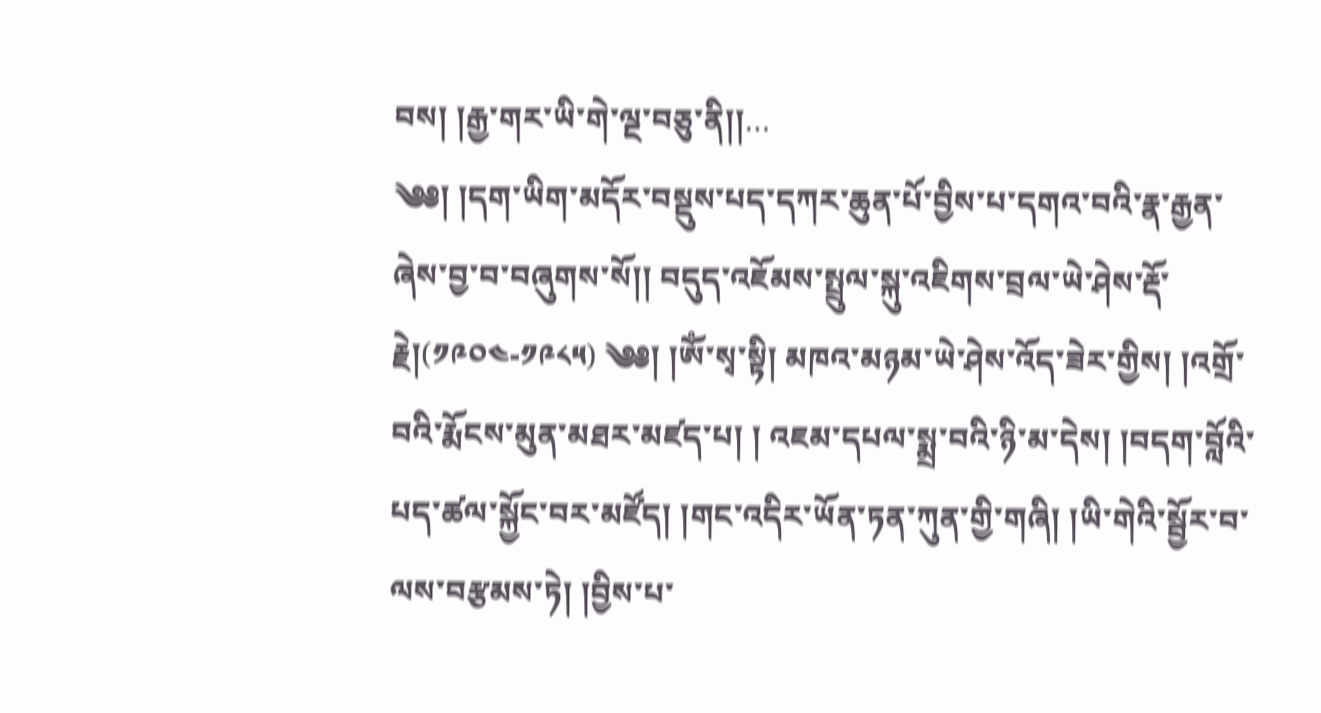བས། །རྒྱ་གར་ཡི་གེ་ལྔ་བཅུ་ནི།།…
༄༅། །དག་ཡིག་མདོར་བསྡུས་པད་དཀར་ཆུན་པོ་བྱིས་པ་དགའ་བའི་རྣ་རྒྱན་ཞེས་བྱ་བ་བཞུགས་སོ།། བདུད་འཇོམས་སྤྲུལ་སྐུ་འཇིགས་བྲལ་ཡེ་ཤེས་རྡོ་རྗེ།(༡༩༠༤-༡༩༨༥) ༄༅། །ཨོཾ་སྭ་སྟི། མཁའ་མཉམ་ཡེ་ཤེས་འོད་ཟེར་གྱིས། །འགྲོ་བའི་རྨོངས་མུན་མཐར་མཛད་པ། ། འཇམ་དཔལ་སྨྲ་བའི་ཉི་མ་དེས། །བདག་བློའི་པད་ཚལ་སྐྱོང་བར་མཛོད། །གང་འདིར་ཡོན་ཏན་ཀུན་གྱི་གཞི། །ཡི་གེའི་སྦྱོར་བ་ལས་བརྩམས་ཏེ། །བྱིས་པ་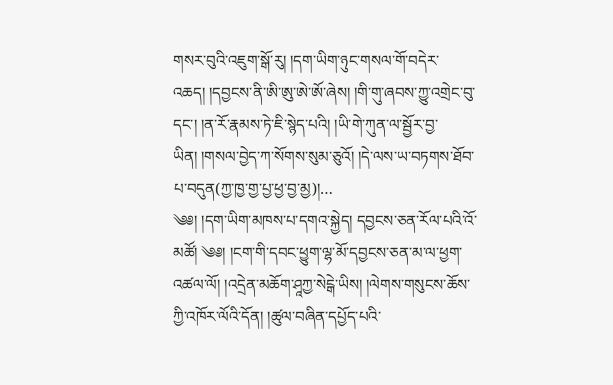གསར་བུའི་འཇུག་སྒོ་རུ། །དག་ཡིག་ཉུང་གསལ་གོ་བདེར་འཆད། །དབྱངས་ནི་ཨི་ཨུ་ཨེ་ཨོ་ཞེས། །གི་གུ་ཞབས་ཀྱུ་འགྲེང་བུ་དང་། །ན་རོ་རྣམས་ཏེ་ཇི་སྙེད་པའི། །ཡི་གེ་ཀུན་ལ་སྦྱོར་བྱ་ཡིན། །གསལ་བྱེད་ཀ་སོགས་སུམ་ཅུའོ། །དེ་ལས་ཡ་བཏགས་ཐོབ་པ་བདུན(ཀྱ་ཁྱ་གྱ་པྱ་ཕྱ་བྱ་མྱ)།…
༄༅། །དག་ཡིག་མཁས་པ་དགའ་སྐྱེད། དབྱངས་ཅན་རོལ་པའི་འོ་མཚོ། ༄༅། །ངག་གི་དབང་ཕྱུག་ལྷ་མོ་དབྱངས་ཅན་མ་ལ་ཕྱག་འཚལ་ལོ། །འདྲེན་མཆོག་ཤཱཀྱ་སེངྒེ་ཡིས། །ལེགས་གསུངས་ཆོས་ཀྱི་འཁོར་ལོའི་དོན། །ཚུལ་བཞིན་དཔྱོད་པའི་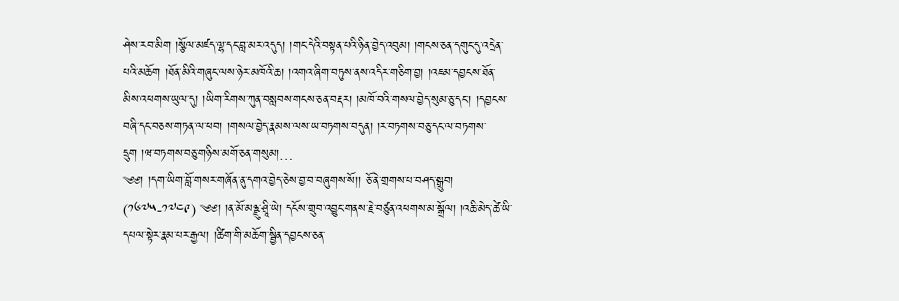ཤེས་རབ་མིག །སྩོལ་མཛད་ལྷ་དང་བླ་མར་འདུད། །གང་དེའི་བསྟན་པའི་ཉིན་བྱེད་འབུམ། །གངས་ཅན་དགུང་དུ་འདྲེན་པའི་མཆོག །ཐོན་མིའི་གཞུང་ལས་ཉེར་མཁོའི་ཆ། །འགའ་ཞིག་བཏུས་ནས་འདིར་གཅིག་བྱ། །འཇམ་དབྱངས་ཐོན་མིས་འཕགས་ཡུལ་དུ། །ཡིག་རིགས་ཀུན་བསླབས་གངས་ཅན་བརྡར། །མཁོ་བའི་གསལ་བྱེད་སུམ་ཅུ་དང་། །དབྱངས་བཞི་དང་བཅས་གཏན་ལ་ཕབ། །གསལ་བྱེད་རྣམས་ལས་ཡ་བཏགས་བདུན། །ར་བཏགས་བཅུ་དང་ལ་བཏགས་དྲུག །ཝ་བཏགས་བཅུ་གཉིས་མགོ་ཅན་གསུམ།…
༄༅། །དག་ཡིག་བློ་གསར་གཞོན་ནུ་དགའ་བྱེད་ཅེས་བྱ་བ་བཞུགས་སོ།། ཅོ་ནེ་གྲགས་པ་བཤད་སྒྲུབ། (༡༦༧༥-༡༧༤༩) ༄༅། །ན་མོ་མཉྫུ་ཤྲཱི་ཡེ། དངོས་གྲུབ་འབྱུང་གནས་རྗེ་བཙུན་འཕགས་མ་སྒྲོལ། །འཆི་མེད་ཚེ་ཡི་དཔལ་སྟེར་རྣམ་པར་རྒྱལ། །ཚིག་གི་མཆོག་སྦྱིན་དབྱངས་ཅན་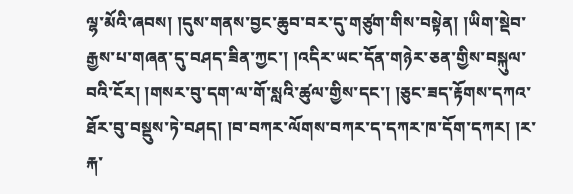ལྷ་མོའི་ཞབས། །དུས་གནས་བྱང་ཆུབ་བར་དུ་གཙུག་གིས་བསྟེན། །ཡིག་སྡེབ་རྒྱས་པ་གཞན་དུ་བཤད་ཟིན་ཀྱང་། །འདིར་ཡང་དོན་གཉེར་ཅན་གྱིས་བསྐུལ་བའི་ངོར། །གསར་བུ་དག་ལ་གོ་སླའི་ཚུལ་གྱིས་དང་། །ཅུང་ཟད་རྟོགས་དཀའ་ཐོར་བུ་བསྡུས་ཏེ་བཤད། །བ་བཀར་ལོགས་བཀར་ད་དཀར་ཁ་དོག་དཀར། །ར་རྐ་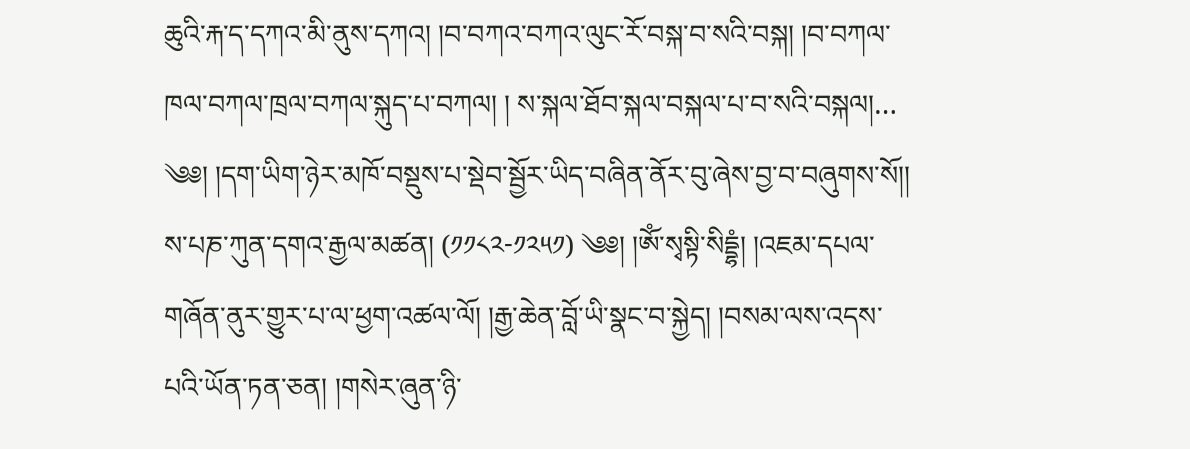ཆུའི་རྐ་ད་དཀའ་མི་ནུས་དཀའ། །བ་བཀའ་བཀའ་ལུང་རོ་བསྐ་བ་སའི་བསྐ། །བ་བཀལ་ཁལ་བཀལ་ཁྲལ་བཀལ་སྐུད་པ་བཀལ། ། ས་སྐལ་ཐོབ་སྐལ་བསྐལ་པ་བ་སའི་བསྐལ།…
༄༅། །དག་ཡིག་ཉེར་མཁོ་བསྡུས་པ་སྡེབ་སྦྱོར་ཡིད་བཞིན་ནོར་བུ་ཞེས་བྱ་བ་བཞུགས་སོ།། ས་པཎ་ཀུན་དགའ་རྒྱལ་མཚན། (༡༡༨༢-༡༢༥༡) ༄༅། །ཨོཾ་སྭསྟི་སིདྡྷཾ། །འཇམ་དཔལ་གཞོན་ནུར་གྱུར་པ་ལ་ཕྱག་འཚལ་ལོ། །རྒྱ་ཆེན་བློ་ཡི་སྣང་བ་སྐྱེད། །བསམ་ལས་འདས་པའི་ཡོན་ཏན་ཅན། །གསེར་ཞུན་ཉི་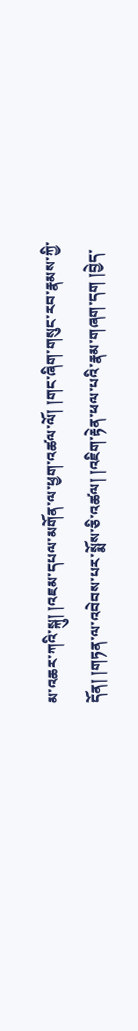མ་འཆར་ཀའི་སྐུ། །འཇམ་དཔལ་མགོན་ལ་ཕྱག་འཚལ་ལོ། །གང་ཞིག་གསུང་རབ་རྣམས་ཀྱི་དོན། །གཏན་ལ་འབེབས་པར་སྨོས་ཅི་འཚལ། །འཇིག་རྟེན་ཕལ་པའི་རྣམ་གཞག་དག །བྱེད་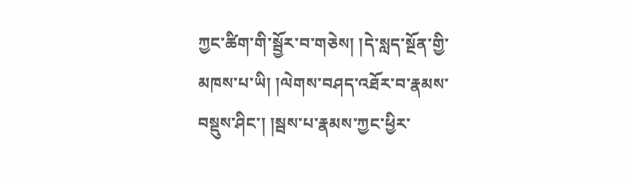ཀྱང་ཚིག་གི་སྦྱོར་བ་གཅེས། །དེ་སླད་སྔོན་གྱི་མཁས་པ་ཡི། །ལེགས་བཤད་འཐོར་བ་རྣམས་བསྡུས་ཤིང་། །སྦས་པ་རྣམས་ཀྱང་ཕྱིར་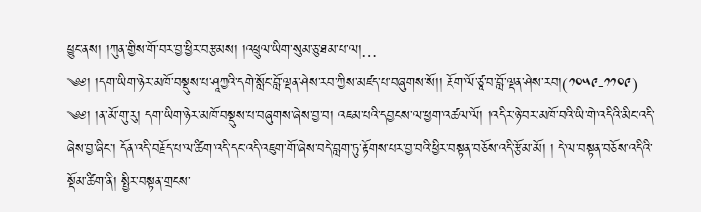ཕྱུང་ནས། །ཀུན་གྱིས་གོ་བར་བྱ་ཕྱིར་བརྩམས། །འཕྲུལ་ཡིག་སུམ་ཅུ་ཐམ་པ་ལ།…
༄༅། །དག་ཡིག་ཉེར་མཁོ་བསྡུས་པ་ཤཱཀྱའི་དགེ་སློང་བློ་ལྡན་ཤེས་རབ་ཀྱིས་མཛད་པ་བཞུགས་སོ།། རྔོག་ལོ་ཙཱ་བ་བློ་ལྡན་ཤེས་རབ།(༡༠༥༩-༡༡༠༩) ༄༅། །ན་མོ་གུ་རུ། དག་ཡིག་ཉེར་མཁོ་བསྡུས་པ་བཞུགས་ཞེས་བྱ་བ། འཇམ་པའི་དབྱངས་ལ་ཕྱག་འཚལ་ལོ། །འདིར་ཉེ་བར་མཁོ་བའི་ཡི་གེ་འདིའི་མིང་འདི་ཞེས་བྱ་ཞིང་། དོན་འདི་བརྗོད་པ་ལ་ཚིག་འདི་དང་འདི་འཇུག་གོ་ཞེས་བདེ་བླག་ཏུ་རྟོགས་པར་བྱ་བའི་ཕྱིར་བསྟན་བཅོས་འདི་རྩོམ་མོ། ། དེ་ལ་བསྟན་བཅོས་འདིའི་སྡོམ་ཚིག་ནི། སྤྱིར་བསྟན་གྲངས་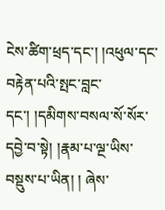ངེས་ཚིག་ཕྲད་དང་། །འཕུལ་དང་བརྟེན་པའི་སྤང་བླང་དང་། །དམིགས་བསལ་སོ་སོར་དབྱེ་བ་སྟེ། །རྣམ་པ་ལྔ་ཡིས་བསྡུས་པ་ཡིན། ། ཞེས་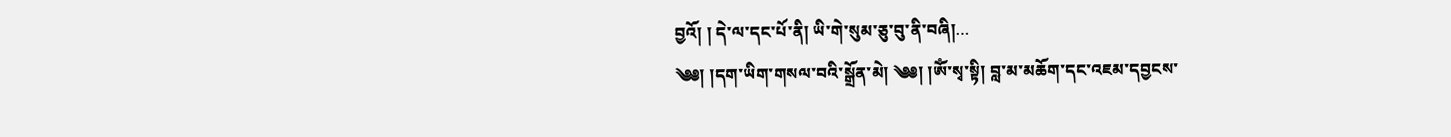བྱའོ། ། དེ་ལ་དང་པོ་ནི། ཡི་གེ་སུམ་ཅུ་བུ་ནི་བཞི།…
༄༅། །དག་ཡིག་གསལ་བའི་སྒྲོན་མེ། ༄༅། །ཨོཾ་སྭ་སྟི། བླ་མ་མཆོག་དང་འཇམ་དབྱངས་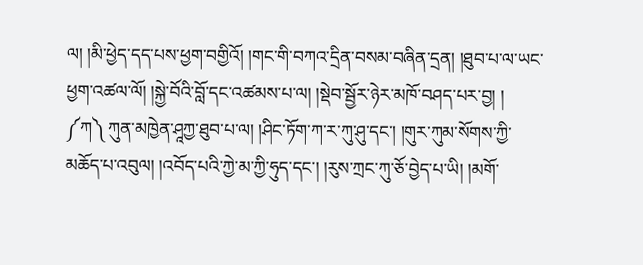ལ། །མི་ཕྱེད་དད་པས་ཕྱག་བགྱིའོ། །གང་གི་བཀའ་དྲིན་བསམ་བཞིན་དྲན། །ཐུབ་པ་ལ་ཡང་ཕྱག་འཚལ་ལོ། །སྐྱེ་བོའི་བློ་དང་འཚམས་པ་ལ། །སྡེབ་སྦྱོར་ཉེར་མཁོ་བཤད་པར་བྱ། ། ༼ཀ༽ ཀུན་མཁྱེན་ཤཱཀྱ་ཐུབ་པ་ལ། །ཤིང་ཏོག་ཀ་ར་ཀུ་ཤུ་དང་། །གུར་ཀུམ་སོགས་ཀྱི་མཆོད་པ་འབུལ། །འབོད་པའི་ཀྱེ་མ་ཀྱི་ཧུད་དང་། །རུས་ཀྲང་ཀུ་ཅོ་བྱེད་པ་ཡི། །མགོ་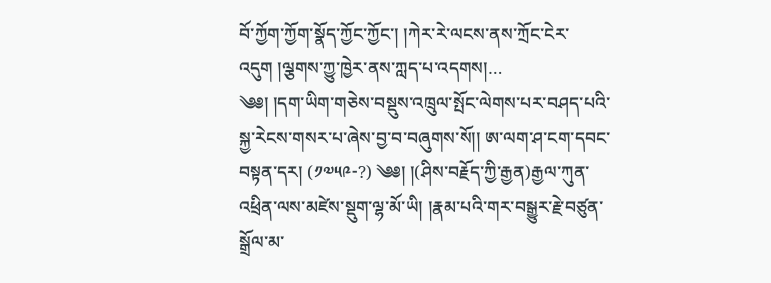བོ་ཀྱོག་ཀྱོག་སྣོད་ཀྱོང་ཀྱོང་། །ཀེར་རེ་ལངས་ནས་ཀྲོང་ངེར་འདུག །ལྕགས་ཀྱུ་ཁྱེར་ནས་ཀླད་པ་འདགས།…
༄༅། །དག་ཡིག་གཅེས་བསྡུས་འཁྲུལ་སྤོང་ལེགས་པར་བཤད་པའི་སྐྱ་རེངས་གསར་པ་ཞེས་བྱ་བ་བཞུགས་སོ།། ཨ་ལག་ཤ་ངག་དབང་བསྟན་དར། (༡༧༥༩-?) ༄༅། །(ཤིས་བརྗོད་ཀྱི་རྒྱན)རྒྱལ་ཀུན་འཕྲིན་ལས་མཛེས་སྡུག་ལྷ་མོ་ཡི། །རྣམ་པའི་གར་བསྒྱུར་རྗེ་བཙུན་སྒྲོལ་མ་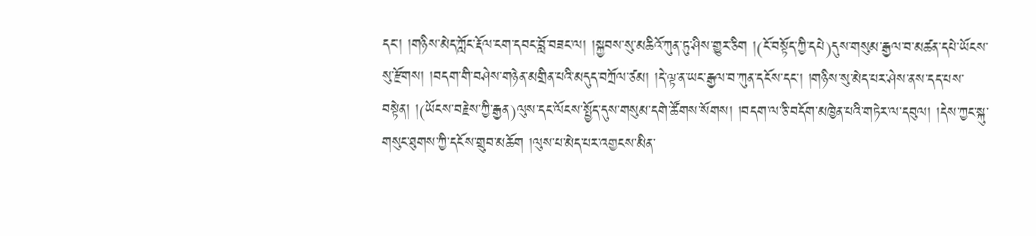དང་། །གཉིས་མེད་ཀློང་རྡོལ་ངག་དབང་བློ་བཟང་ལ། །སྐྱབས་སུ་མཆིའོ་ཀུན་ཏུ་ཤིས་གྱུར་ཅིག །(ངོ་བསྟོད་ཀྱི་དཔེ)དུས་གསུམ་རྒྱལ་བ་མཚན་དཔེ་ཡོངས་སུ་རྫོགས། །བདག་གི་བཤེས་གཉེན་མགྲིན་པའི་མདུད་བཀྲོལ་ཙམ། །དེ་ལྟ་ན་ཡང་རྒྱལ་བ་ཀུན་དངོས་དང་། །གཉིས་སུ་མེད་པར་ཤེས་ནས་དད་པས་བསྟེན། །(ཡོངས་བརྗེས་ཀྱི་རྒྱན)ལུས་དང་ལོངས་སྤྱོད་དུས་གསུམ་དགེ་ཚོགས་སོགས། །བདག་ལ་ཅི་བདོག་མཁྱེན་པའི་གཏེར་ལ་དབུལ། །དེས་ཀྱང་སྐུ་གསུང་ཐུགས་ཀྱི་དངོས་གྲུབ་མཆོག །ལུས་པ་མེད་པར་འགྱངས་མིན་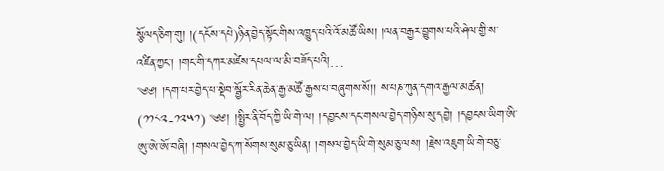སྩོལད་ཅིག་གུ། །(དངོས་དཔེ)ཉིན་བྱེད་སྟོང་གིས་འཁྱུད་པའི་འོ་མཚོ་ཡིས། །ལན་བརྒྱར་བྱུགས་པའི་ཤེལ་གྱི་ས་འཛིན་ཀྱང་། །གང་གི་དཀར་མཛེས་དཔལ་ལ་མི་བཟོད་པའི།…
༄༅། །དག་པར་བྱེད་པ་སྡེབ་སྦྱོར་རིན་ཆེན་རྒྱ་མཚོ་རྒྱས་པ་བཞུགས་སོ།། ས་པཎ་ཀུན་དགའ་རྒྱལ་མཚན། (༡༡༨༢-༡༢༥༡) ༄༅། །སྤྱིར་ནི་བོད་ཀྱི་ཡི་གེ་ལ། །དབྱངས་དང་གསལ་བྱེད་གཉིས་སུ་དབྱེ། །དབྱངས་ཡིག་ཨི་ཨུ་ཨེ་ཨོ་བཞི། །གསལ་བྱེད་ཀ་སོགས་སུམ་ཅུ་ཡིན། །གསལ་བྱེད་ཡི་གེ་སུམ་ཅུ་ལས། །རྗེས་འཇུག་ཡི་གེ་བཅུ་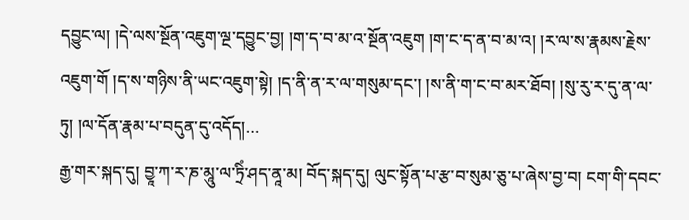དབྱུང་ལ། །དེ་ལས་སྔོན་འཇུག་ལྔ་དབྱུང་བྱ། །ག་ད་བ་མ་འ་སྔོན་འཇུག །ག་ང་ད་ན་བ་མ་འ། །ར་ལ་ས་རྣམས་རྗེས་འཇུག་གོ །ད་ས་གཉིས་ནི་ཡང་འཇུག་སྟེ། །ད་ནི་ན་ར་ལ་གསུམ་དང་། །ས་ནི་ག་ང་བ་མར་ཐོབ། །སུ་རུ་ར་དུ་ན་ལ་ཏུ། །ལ་དོན་རྣམ་པ་བདུན་དུ་འདོད།…
རྒྱ་གར་སྐད་དུ། བྱཱ་ཀ་ར་ཎ་མཱུ་ལ་ཏྲིཾ་ཤད་ནཱ་མ། བོད་སྐད་དུ། ལུང་སྟོན་པ་རྩ་བ་སུམ་ཅུ་པ་ཞེས་བྱ་བ། ངག་གི་དབང་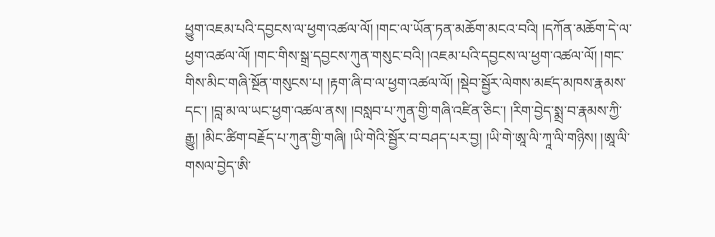ཕྱུག་འཇམ་པའི་དབྱངས་ལ་ཕྱག་འཚལ་ལོ། །གང་ལ་ཡོན་ཏན་མཆོག་མངའ་བའི། །དཀོན་མཆོག་དེ་ལ་ཕྱག་འཚལ་ལོ། །གང་གིས་སྒྲ་དབྱངས་ཀུན་གསུང་བའི། །འཇམ་པའི་དབྱངས་ལ་ཕྱག་འཚལ་ལོ། །གང་གིས་མིང་གཞི་སྔོན་གསུངས་པ། །རྟག་ཞི་བ་ལ་ཕྱག་འཚལ་ལོ། །སྡེབ་སྦྱོར་ལེགས་མཛད་མཁས་རྣམས་དང་། །བླ་མ་ལ་ཡང་ཕྱག་འཚལ་ནས། །བསླབ་པ་ཀུན་གྱི་གཞི་འཛིན་ཅིང་། །རིག་བྱེད་སྨྲ་བ་རྣམས་ཀྱི་རྒྱུ། །མིང་ཚིག་བརྗོད་པ་ཀུན་གྱི་གཞི། །ཡི་གེའི་སྦྱོར་བ་བཤད་པར་བྱ། །ཡི་གེ་ཨཱ་ལི་ཀཱ་ལི་གཉིས། །ཨཱ་ལི་གསལ་བྱེད་ཨི་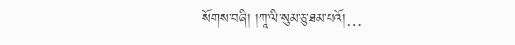སོགས་བཞི། །ཀཱ་ལི་སུམ་ཅུ་ཐམ་པའོ།…